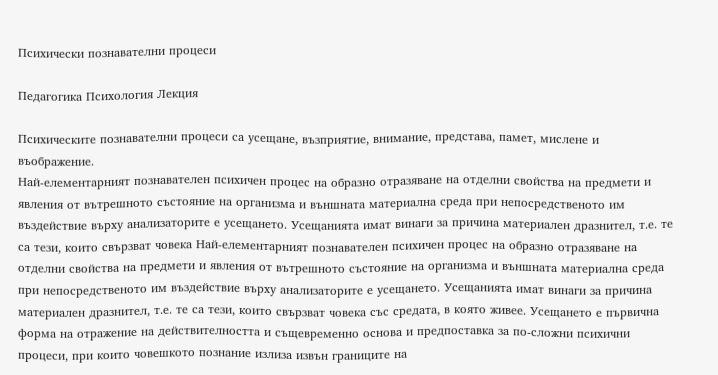Психически познавателни процеси

Педагогика Психология Лекция

Психическите познавателни процеси са усещане, възприятие, внимание, представа, памет, мислене и въображение.
Най-елементарният познавателен психичен процес на образно отразяване на отделни свойства на предмети и явления от вътрешното състояние на организма и външната материална среда при непосредственото им въздействие върху анализаторите е усещането. Усещанията имат винаги за причина материален дразнител, т.е. те са тези, които свързват човека Най-елементарният познавателен психичен процес на образно отразяване на отделни свойства на предмети и явления от вътрешното състояние на организма и външната материална среда при непосредственото им въздействие върху анализаторите е усещането. Усещанията имат винаги за причина материален дразнител, т.е. те са тези, които свързват човека със средата, в която живее. Усещането е първична форма на отражение на действителността и същевременно основа и предпоставка за по-сложни психични процеси, при които човешкото познание излиза извън границите на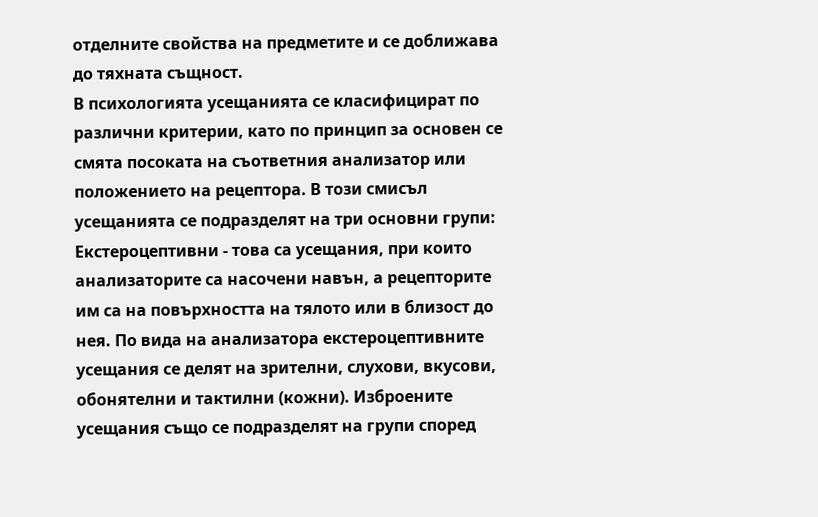отделните свойства на предметите и се доближава до тяхната същност.
В психологията усещанията се класифицират по различни критерии, като по принцип за основен се смята посоката на съответния анализатор или положението на рецептора. В този смисъл усещанията се подразделят на три основни групи:
Екстероцептивни - това са усещания, при които анализаторите са насочени навън, а рецепторите им са на повърхността на тялото или в близост до нея. По вида на анализатора екстероцептивните усещания се делят на зрителни, слухови, вкусови, обонятелни и тактилни (кожни). Изброените усещания също се подразделят на групи според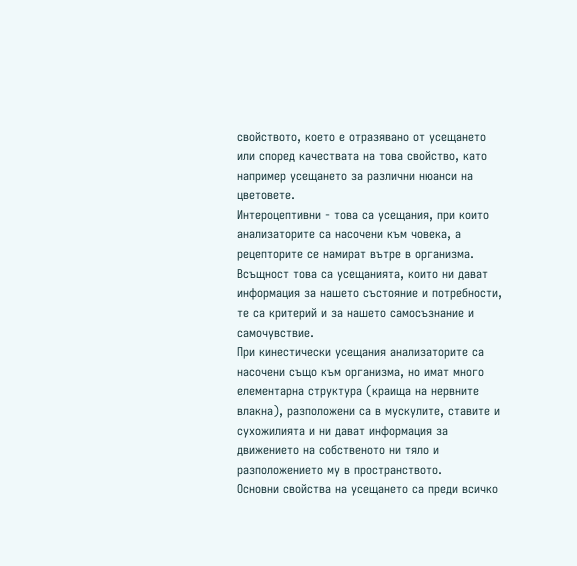свойството, което е отразявано от усещането или според качествата на това свойство, като например усещането за различни нюанси на цветовете.
Интероцептивни - това са усещания, при които анализаторите са насочени към човека, а рецепторите се намират вътре в организма. Всъщност това са усещанията, които ни дават информация за нашето състояние и потребности, те са критерий и за нашето самосъзнание и самочувствие.
При кинестически усещания анализаторите са насочени също към организма, но имат много елементарна структура (краища на нервните влакна), разположени са в мускулите, ставите и сухожилията и ни дават информация за движението на собственото ни тяло и разположението му в пространството.
Основни свойства на усещането са преди всичко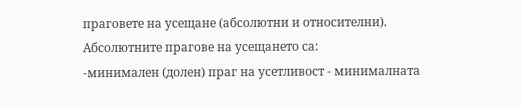праговете на усещане (абсолютни и относителни). Абсолютните прагове на усещането са:
-минимален (долен) праг на усетливост - минималната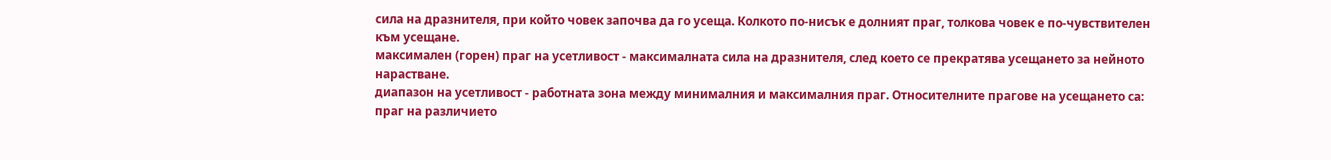сила на дразнителя, при който човек започва да го усеща. Колкото по-нисък е долният праг, толкова човек е по-чувствителен към усещане.
максимален (горен) праг на усетливост - максималната сила на дразнителя, след което се прекратява усещането за нейното нарастване.
диапазон на усетливост - работната зона между минималния и максималния праг. Относителните прагове на усещането са: праг на различието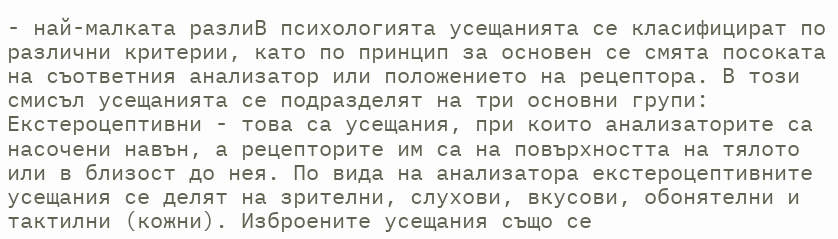- най-малката разлиВ психологията усещанията се класифицират по различни критерии, като по принцип за основен се смята посоката на съответния анализатор или положението на рецептора. В този смисъл усещанията се подразделят на три основни групи:
Екстероцептивни - това са усещания, при които анализаторите са насочени навън, а рецепторите им са на повърхността на тялото или в близост до нея. По вида на анализатора екстероцептивните усещания се делят на зрителни, слухови, вкусови, обонятелни и тактилни (кожни). Изброените усещания също се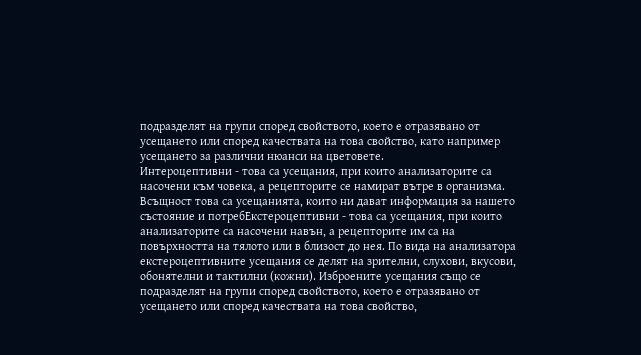подразделят на групи според свойството, което е отразявано от усещането или според качествата на това свойство, като например усещането за различни нюанси на цветовете.
Интероцептивни - това са усещания, при които анализаторите са насочени към човека, а рецепторите се намират вътре в организма. Всъщност това са усещанията, които ни дават информация за нашето състояние и потребЕкстероцептивни - това са усещания, при които анализаторите са насочени навън, а рецепторите им са на повърхността на тялото или в близост до нея. По вида на анализатора екстероцептивните усещания се делят на зрителни, слухови, вкусови, обонятелни и тактилни (кожни). Изброените усещания също се подразделят на групи според свойството, което е отразявано от усещането или според качествата на това свойство,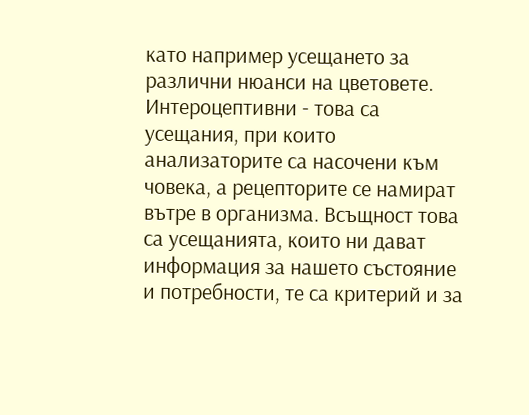като например усещането за различни нюанси на цветовете.
Интероцептивни - това са усещания, при които анализаторите са насочени към човека, а рецепторите се намират вътре в организма. Всъщност това са усещанията, които ни дават информация за нашето състояние и потребности, те са критерий и за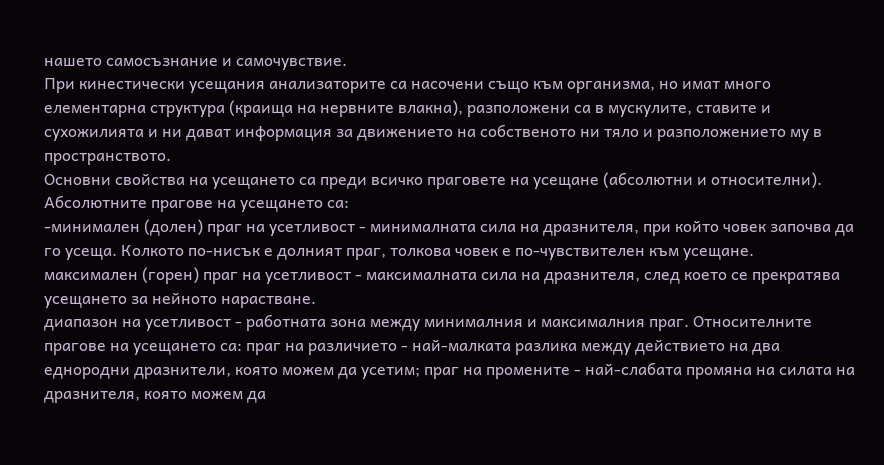нашето самосъзнание и самочувствие.
При кинестически усещания анализаторите са насочени също към организма, но имат много елементарна структура (краища на нервните влакна), разположени са в мускулите, ставите и сухожилията и ни дават информация за движението на собственото ни тяло и разположението му в пространството.
Основни свойства на усещането са преди всичко праговете на усещане (абсолютни и относителни). Абсолютните прагове на усещането са:
-минимален (долен) праг на усетливост - минималната сила на дразнителя, при който човек започва да го усеща. Колкото по-нисък е долният праг, толкова човек е по-чувствителен към усещане.
максимален (горен) праг на усетливост - максималната сила на дразнителя, след което се прекратява усещането за нейното нарастване.
диапазон на усетливост - работната зона между минималния и максималния праг. Относителните прагове на усещането са: праг на различието - най-малката разлика между действието на два еднородни дразнители, която можем да усетим; праг на промените - най-слабата промяна на силата на дразнителя, която можем да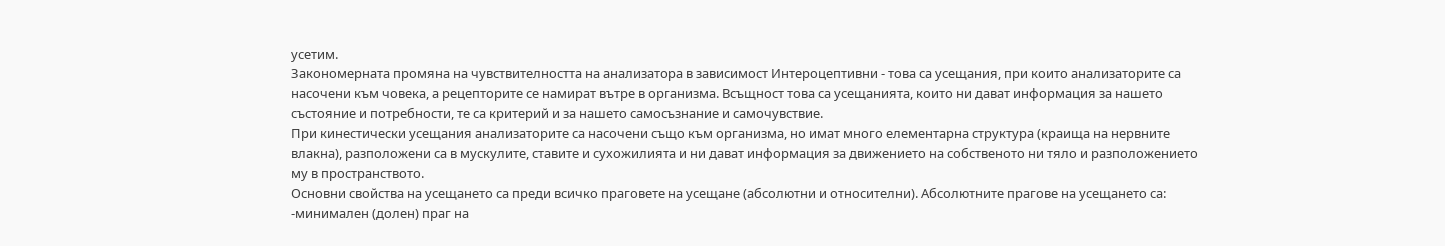усетим.
Закономерната промяна на чувствителността на анализатора в зависимост Интероцептивни - това са усещания, при които анализаторите са насочени към човека, а рецепторите се намират вътре в организма. Всъщност това са усещанията, които ни дават информация за нашето състояние и потребности, те са критерий и за нашето самосъзнание и самочувствие.
При кинестически усещания анализаторите са насочени също към организма, но имат много елементарна структура (краища на нервните влакна), разположени са в мускулите, ставите и сухожилията и ни дават информация за движението на собственото ни тяло и разположението му в пространството.
Основни свойства на усещането са преди всичко праговете на усещане (абсолютни и относителни). Абсолютните прагове на усещането са:
-минимален (долен) праг на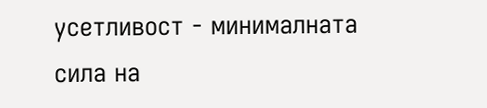усетливост - минималната сила на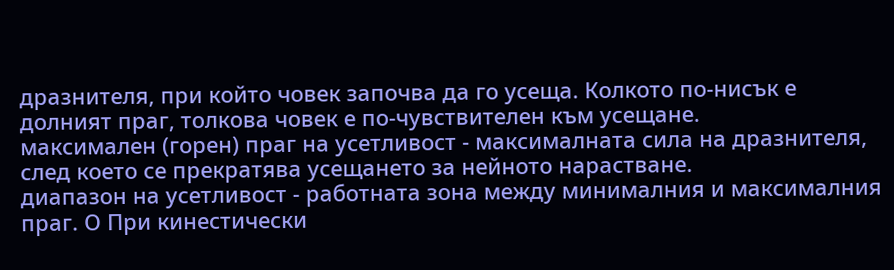дразнителя, при който човек започва да го усеща. Колкото по-нисък е долният праг, толкова човек е по-чувствителен към усещане.
максимален (горен) праг на усетливост - максималната сила на дразнителя, след което се прекратява усещането за нейното нарастване.
диапазон на усетливост - работната зона между минималния и максималния праг. О При кинестически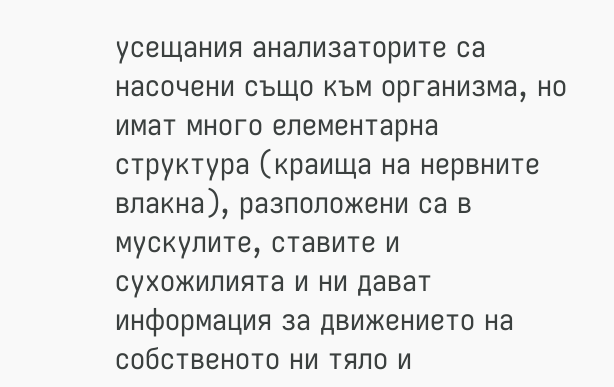усещания анализаторите са насочени също към организма, но имат много елементарна структура (краища на нервните влакна), разположени са в мускулите, ставите и сухожилията и ни дават информация за движението на собственото ни тяло и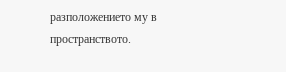разположението му в пространството.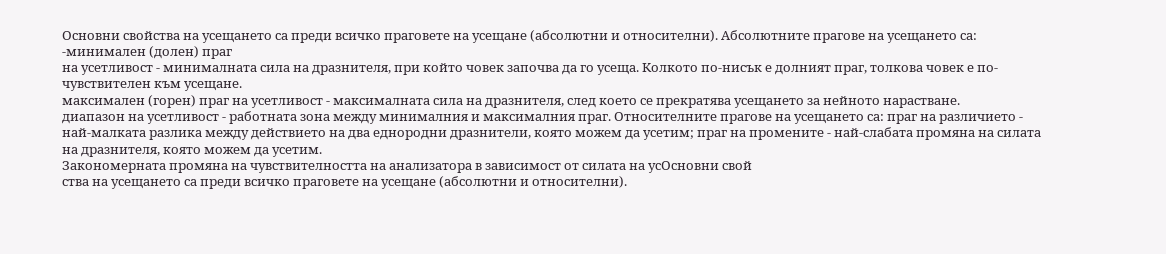Основни свойства на усещането са преди всичко праговете на усещане (абсолютни и относителни). Абсолютните прагове на усещането са:
-минимален (долен) праг
на усетливост - минималната сила на дразнителя, при който човек започва да го усеща. Колкото по-нисък е долният праг, толкова човек е по-чувствителен към усещане.
максимален (горен) праг на усетливост - максималната сила на дразнителя, след което се прекратява усещането за нейното нарастване.
диапазон на усетливост - работната зона между минималния и максималния праг. Относителните прагове на усещането са: праг на различието - най-малката разлика между действието на два еднородни дразнители, която можем да усетим; праг на промените - най-слабата промяна на силата на дразнителя, която можем да усетим.
Закономерната промяна на чувствителността на анализатора в зависимост от силата на усОсновни свой
ства на усещането са преди всичко праговете на усещане (абсолютни и относителни).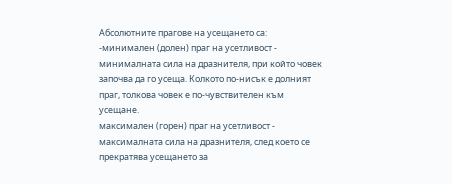Абсолютните прагове на усещането са:
-минимален (долен) праг на усетливост - минималната сила на дразнителя, при който човек започва да го усеща. Колкото по-нисък е долният праг, толкова човек е по-чувствителен към усещане.
максимален (горен) праг на усетливост - максималната сила на дразнителя, след което се прекратява усещането за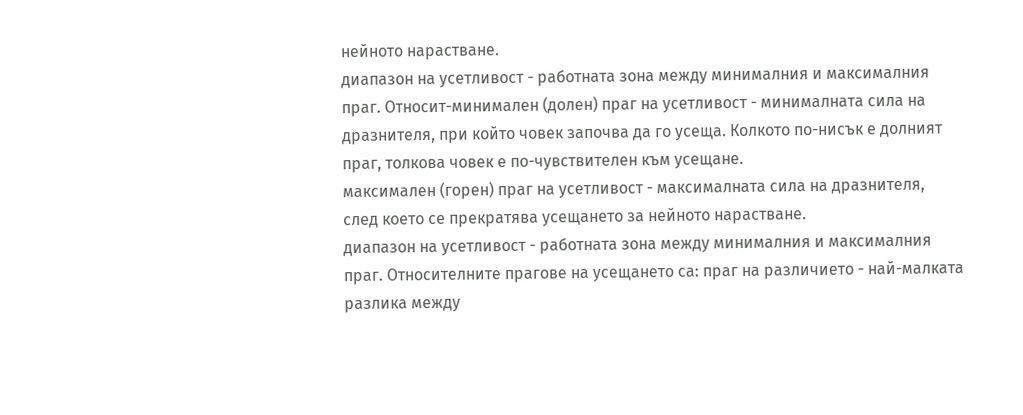нейното нарастване.
диапазон на усетливост - работната зона между минималния и максималния праг. Относит-минимален (долен) праг на усетливост - минималната сила на дразнителя, при който човек започва да го усеща. Колкото по-нисък е долният праг, толкова човек е по-чувствителен към усещане.
максимален (горен) праг на усетливост - максималната сила на дразнителя, след което се прекратява усещането за нейното нарастване.
диапазон на усетливост - работната зона между минималния и максималния праг. Относителните прагове на усещането са: праг на различието - най-малката разлика между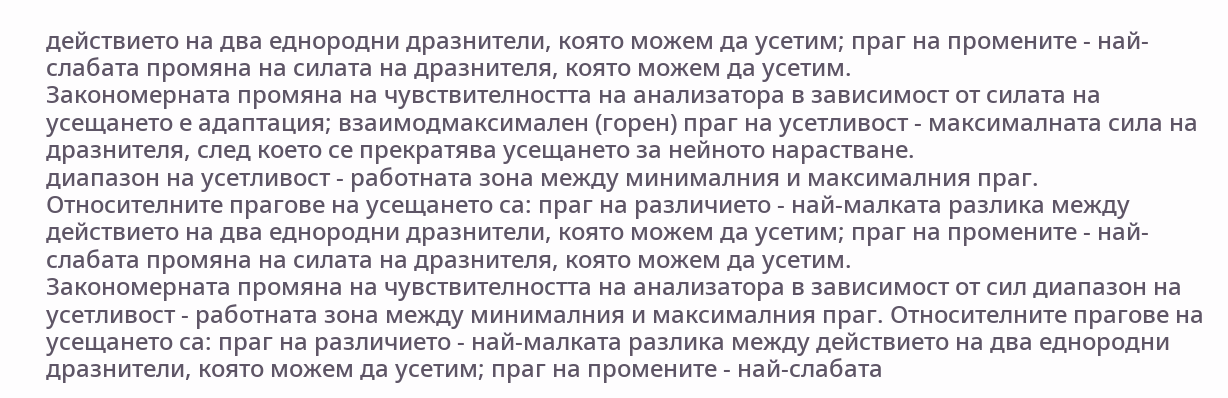действието на два еднородни дразнители, която можем да усетим; праг на промените - най-слабата промяна на силата на дразнителя, която можем да усетим.
Закономерната промяна на чувствителността на анализатора в зависимост от силата на усещането е адаптация; взаимодмаксимален (горен) праг на усетливост - максималната сила на дразнителя, след което се прекратява усещането за нейното нарастване.
диапазон на усетливост - работната зона между минималния и максималния праг. Относителните прагове на усещането са: праг на различието - най-малката разлика между действието на два еднородни дразнители, която можем да усетим; праг на промените - най-слабата промяна на силата на дразнителя, която можем да усетим.
Закономерната промяна на чувствителността на анализатора в зависимост от сил диапазон на усетливост - работната зона между минималния и максималния праг. Относителните прагове на усещането са: праг на различието - най-малката разлика между действието на два еднородни дразнители, която можем да усетим; праг на промените - най-слабата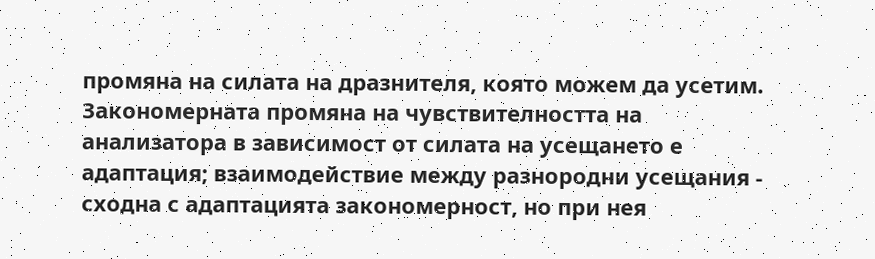промяна на силата на дразнителя, която можем да усетим.
Закономерната промяна на чувствителността на анализатора в зависимост от силата на усещането е адаптация; взаимодействие между разнородни усещания - сходна с адаптацията закономерност, но при нея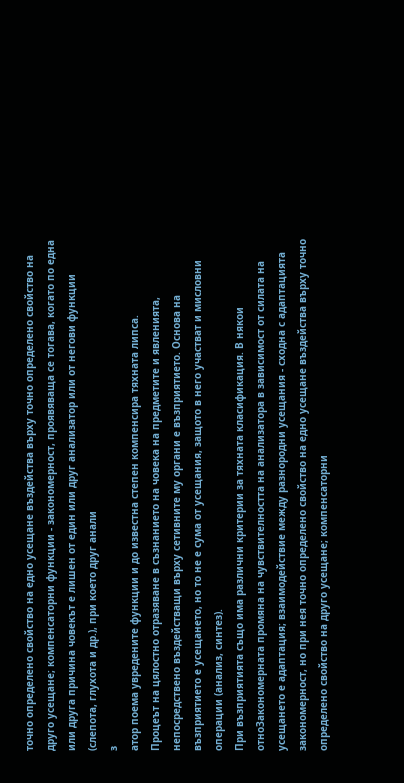точно определено свойство на едно усещане въздейства върху точно определено свойство на друго усещане; компенсаторни функции - закономерност, проявяваща се тогава, когато по една или друга причина човекът е лишен от един или друг анализатор или от негови функции (слепота, глухота и др.), при което друг анали
з
атор поема увредените функции и до известна степен компенсира тяхната липса.
Процеът на цялостно отразяване в съзнанието на човека на предметите и явленията, непосредствено въздействащи върху сетивните му органи е възприятието. Основа на възприятието е усещането, но то не е сума от усещания, защото в него участват и мисловни операции (анализ, синтез).
При възприятията също има различни критерии за тяхната класификация. В някои отноЗакономерната промяна на чувствителността на анализатора в зависимост от силата на усещането е адаптация; взаимодействие между разнородни усещания - сходна с адаптацията закономерност, но при нея точно определено свойство на едно усещане въздейства върху точно определено свойство на друго усещане; компенсаторни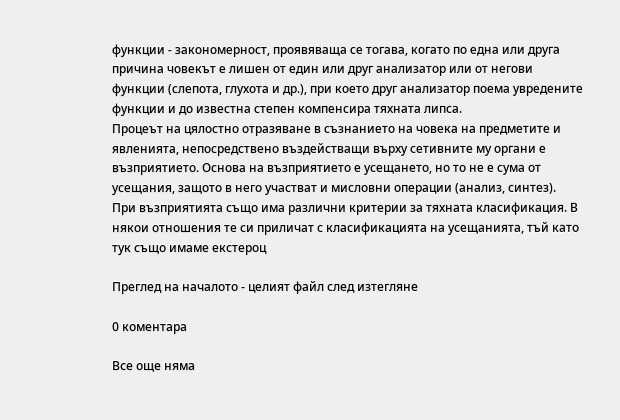функции - закономерност, проявяваща се тогава, когато по една или друга причина човекът е лишен от един или друг анализатор или от негови функции (слепота, глухота и др.), при което друг анализатор поема увредените функции и до известна степен компенсира тяхната липса.
Процеът на цялостно отразяване в съзнанието на човека на предметите и явленията, непосредствено въздействащи върху сетивните му органи е възприятието. Основа на възприятието е усещането, но то не е сума от усещания, защото в него участват и мисловни операции (анализ, синтез).
При възприятията също има различни критерии за тяхната класификация. В някои отношения те си приличат с класификацията на усещанията, тъй като тук също имаме екстероц

Преглед на началото - целият файл след изтегляне

0 коментара

Все още няма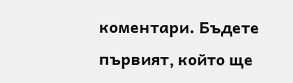коментари. Бъдете първият, който ще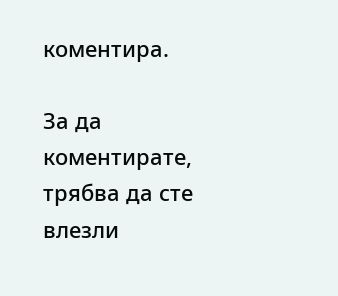коментира.

За да коментирате, трябва да сте влезли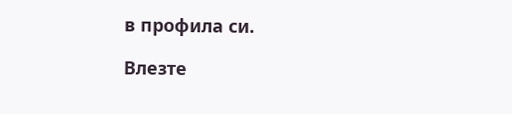в профила си.

Влезте